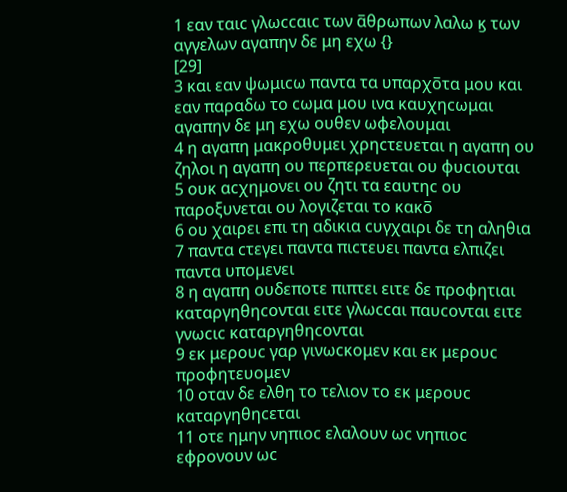1 εαν ταιϲ γλωϲϲαιϲ των α̅θρωπων λαλω ϗ των αγγελων αγαπην δε μη εχω {}
[29]
3 και εαν ψωμιϲω παντα τα υπαρχο̅τα μου και εαν παραδω το ϲωμα μου ινα καυχηϲωμαι αγαπην δε μη εχω ουθεν ωφελουμαι
4 η αγαπη μακροθυμει χρηϲτευεται η αγαπη ου ζηλοι η αγαπη ου περπερευεται ου φυϲιουται
5 ουκ αϲχημονει ου ζητι τα εαυτηϲ ου παροξυνεται ου λογιζεται το κακο̅
6 ου χαιρει επι τη αδικια ϲυγχαιρι δε τη αληθια
7 παντα ϲτεγει παντα πιϲτευει παντα ελπιζει παντα υπομενει
8 η αγαπη ουδεποτε πιπτει ειτε δε προφητιαι καταργηθηϲονται ειτε γλωϲϲαι παυϲονται ειτε γνωϲιϲ καταργηθηϲονται
9 εκ μερουϲ γαρ γινωϲκομεν και εκ μερουϲ προφητευομεν
10 οταν δε ελθη το τελιον το εκ μερουϲ καταργηθηϲεται
11 οτε ημην νηπιοϲ ελαλουν ωϲ νηπιοϲ εφρονουν ωϲ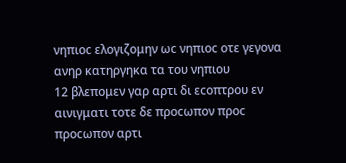νηπιοϲ ελογιζομην ωϲ νηπιοϲ οτε γεγονα ανηρ κατηργηκα τα του νηπιου
12 βλεπομεν γαρ αρτι δι εϲοπτρου εν αινιγματι τοτε δε προϲωπον προϲ προϲωπον αρτι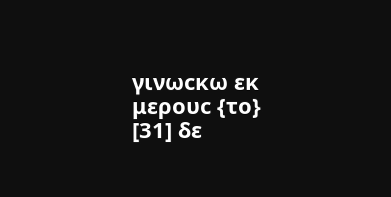γινωϲκω εκ μερουϲ {το}
[31] δε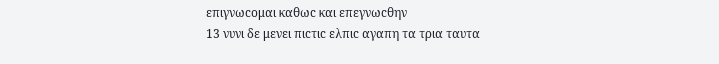επιγνωϲομαι καθωϲ και επεγνωϲθην
13 νυνι δε μενει πιϲτιϲ ελπιϲ αγαπη τα τρια ταυτα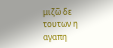μιζω̅ δε τουτων η αγαπη